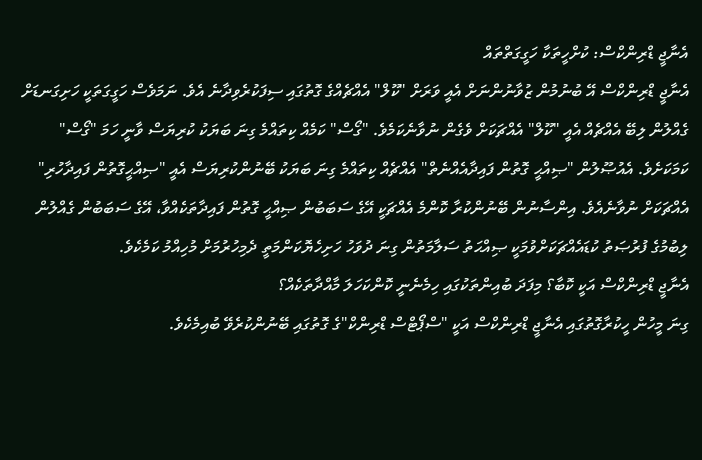އެނާޖީ ޑްރިންކްސް: ކުށްހީތަކާ ހަގީގަތްތައް
އެނާޖީ ޑްރިންކްސް އޭ ބުނުމުން ޒުވާނުންނަށް އެއީ ވަރަށް "ކޫލް" އެއްޗެއްގެ ގޮތުގައި ސިފަކުރެވިދާނެ އެވެ. ނަމަވެސް ހަގީގަތަކީ ހަށިގަނޑަށް ގެއްލުން ލިބޭ އެއްޗެއް އެއީ "ކޫލް" އެއްޗަކަށް ވެގެން ނުވާނެކަމެވެ. "ގޯސް" ކަމެއް ކިތައްމެ ގިނަ ބަޔަކު ކުރިޔަސް ވާނީ ހަމަ "ގޯސް" ކަމަކަށެވެ. އެއުޞޫލުން "ޞިއްޙީ ގޮތުން ފައިދާއެއްނެތް" އެއްޗެއް ކިތައްމެ ގިނަ ބަޔަކު ބޭނުންކުރިޔަސް އެއީ "ޞިއްޙީގޮތުން ފައިދާހުރި" އެއްޗަކަށް ނުވާނެއެވެ. އިންސާނުން ބޭނުންކުރާ ކޮންމެ އެއްޗަކީ އޭގެ ސަބަބުން ޞިއްޙީ ގޮތުން ފައިދާތަކެއްވާ، އޭގެ ސަބަބުން ގެއްލުން ލިބުމުގެ ފުރުޞަތު ކުޑައެއްޗަކަށްވުމަކީ ޞިއްޙަތު ސަލާމަތުން ގިނަ ދުވަހު ހަށިހެޔޮކަންމަތީ ދެމިހުރުމަށް މުހިއްމު ކަމެކެވެ.
އެނާޖީ ޑްރިންކްސް އަކީ ކޮބާ؟ މިފަދަ ބުއިންތަކުގައި ހިމެނެނީ ކޮންކަހަލަ މާއްދާތަކެއް؟
ގިނަ މީހުން ހީކުރާގޮތުގައި އެނާޖީ ޑްރިންކްސް އަކީ "ސްޕޯޓްސް ޑްރިންކް"ގެ ގޮތުގައި ބޭނުންކުރެވޭ ބުއިމެކެވެ.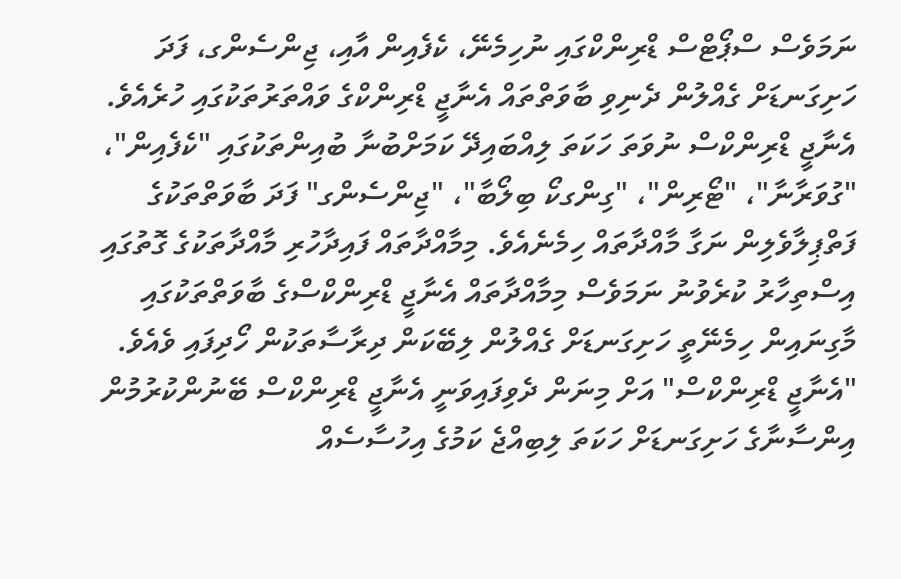ނަމަވެސް ސްޕޯޓްސް ޑްރިންކްގައި ނުހިމެނޭ، ކެފެއިން އާއި، ޖިންސެންގ، ފަދަ ހަށިގަނޑަށް ގެއްލުން ދެނިވި ބާވަތްތައް އެނާޖީ ޑްރިންކްގެ ވައްތަރުތަކުގައި ހުރެއެވެ.
އެނާޖީ ޑްރިންކްސް ނުވަތަ ހަކަތަ ލިއްބައިދޭ ކަމަށްބުނާ ބުއިންތަކުގައި "ކެފެއިން"، "ގުވަރާނާ"، "ޓޯރިން"، "ގިންގކޯ ބިލޯބާ"، "ޖިންސެންގ" ފަދަ ބާވަތްތަކުގެ ފަތްޕިލާވެލިން ނަގާ މާއްދާތައް ހިމެނެއެވެ. މިމާއްދާތައް ފައިދާހުރި މާއްދާތަކުގެ ގޮތުގައި އިސްތިހާރު ކުރެވުނު ނަމަވެސް މިމާއްދާތައް އެނާޖީ ޑްރިންކްސްގެ ބާވަތްތަކުގައި މާގިނައިން ހިމެނޭތީ ހަށިގަނޑަށް ގެއްލުން ލިބޭކަން ދިރާސާތަކުން ހޯދިފައި ވެއެވެ.
"އެނާޖީ ޑްރިންކްސް" އަށް މިނަން ދެވިފައިވަނީ އެނާޖީ ޑްރިންކްސް ބޭނުންކުރުމުން އިންސާނާގެ ހަށިގަނޑަށް ހަކަތަ ލިބިއްޖެ ކަމުގެ އިހުސާސެއް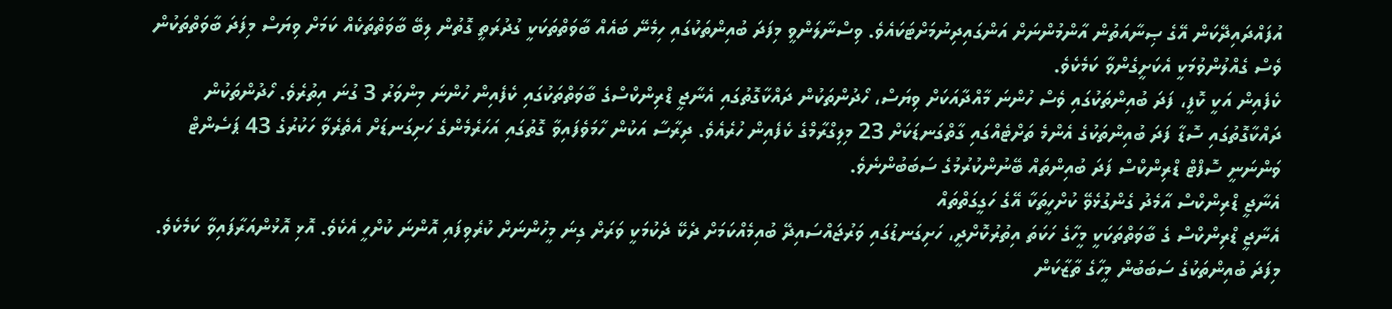އުފައްދައިދޭކަން އޭގެ ޞިނާއަތުން އާންމުންނަށް އަންގައިދިނުމަށްޓަކައެވެ. ވިސްނާލަންވީ މިފަދަ ބުއިންތަކުގައި ހިމެނޭ ބައެއް ބާވަތްތަކަކީ ގުދުރަތީ ގޮތުން ލިބޭ ބާވަތްތަކެއް ކަމަށް ވިޔަސް މިފަދަ ބާވަތްތަކުން ވެސް ގެއްލުންވުމަކީ އެކަށީގެންވާ ކަމެކެވެ.
ކެފެއިން އަކީ ކޮފީ، ފަދަ ބުއިންތަކުގައި ވެސް ހުންނަ މާއްދާއަކަށް ވިޔަސް، ހޯދުންތަކުން ދައްކާގޮތުގައި އެނާޖީ ޑްރިންކްސްގެ ބާވަތްތަކުގައި ކެފެއިން ހުންނަ މިންވަރު 3 ގުނަ އިތުރެވެ. ހޯދުންތަކުން ދައްކާގޮތުގައި ސޮޑާ ފަދަ ބުއިންތަކުގެ އެންމެ ތަށްޓެއްގައި ގާތްގަނޑަކަށް 23 މިލިގްރާމްގެ ކެފެއިން ހުރެއެވެ. ދިރާސާ އަކުން ހާމަވެފައިވާ ގޮތުގައި އަހަރެމެންގެ ހަށިގަނޑަށް އެތެރެވާ ހަކުރުގެ 43 ޕަސެންޓް ވަންނަނީ ސޮފްޓް ޑްރިންކްސް ފަދަ ބުއިންތައް ބޭނުންކުރުމުގެ ސަބަބުންނެވެ.
އެނާޖީ ޑްރިންކްސް އާމެދު ގެންގުޅެވޭ ކުށްހީތަކާ އޭގެ ހަގީގަތްތައް
އެނާޖީ ޑްރިންކްސް ގެ ބާވަތްތަކަކީ މީހާގެ ހަކަތަ އިތުރުކޮށްދީ، ހަށިގަނޑުގައި ވަރުޖައްސައިދޭ ބުއިމެއްކަމަށް ދެކޭ ދެކުމަކީ ވަރަށް ގިނަ މީހުންނަށް ކުރެވިފައި އޮންނަ ކުށްހީ އެކެވެ. އޮޅި އޮޅުންއަރާފައިވާ ކަމެކެވެ. މިފަދަ ބުއިންތަކުގެ ސަބަބުން މީހާގެ ތާޒާކަން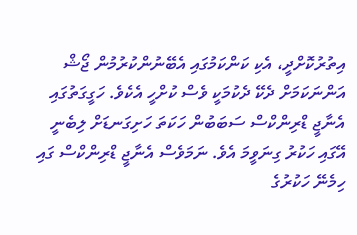އިތުރުކޮށްދީ، އެކި ކަންކަމުގައި އެބޭނުންކުރުމުން ޖޯޝް އަންނަކަމަށް ދެކޭ ދެކުމަކީ ވެސް ކުށްހީ އެކެވެ. ހަގީގަތުގައި އެނާޖީ ޑްރިންކްސް ސަބަބުން ހަކަތަ ހަށިގަނޑަށް ލިބެނީ އޭގައި ހަކުރު ގިނަވީމަ އެވެ. ނަމަވެސް އެނާޖީ ޑްރިންކްސް ގައި ހިމެނޭ ހަކުރުގެ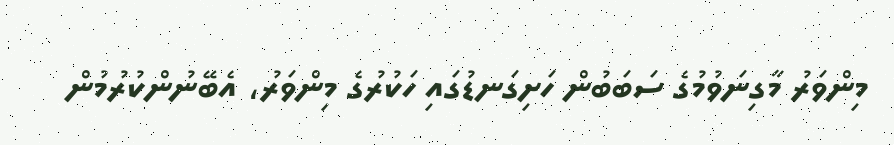މިންވަރު މާގިނަވުމުގެ ސަބަބުން ހަށިގަނޑުގައި ހަކުރުގެ މިންވަރު، އެބޭނުންކުރުމުން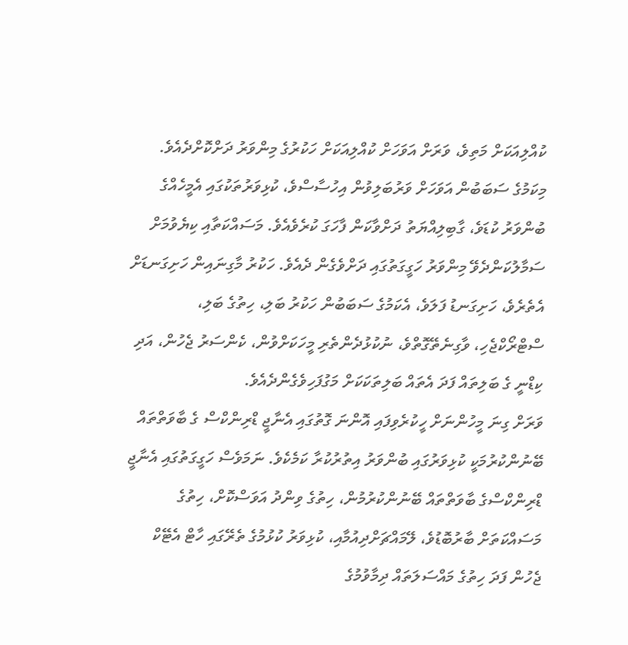ކުއްލިއަކަށް މަތިވެ، ވަރަށް އަވަހަށް ކުއްލިއަކަށް ހަކުރުގެ މިންވަރު ދަށްކޮށްދެއެވެ. މިކަމުގެ ސަބަބުން އަވަހަށް ވަރުބަލިވުން އިހުސާސްވެ، ކުޅިވަރުތަކުގައި އެމީހެއްގެ ބުންވަރު ކުޑަވެ، ގާބިލިއްޔަތު ދަށްވާކަން ފާހަގަ ކުރެވެއެވެ. މަސައްކަތާއި ކިޔެވުމަށް ސަމާލުކަންދެވޭ މިންވަރު ހަގީގަތުގައި ދަށްވެގެން ދެއެވެ. ހަކުރު މާގިނައިން ހަށިގަނޑަށް އެތެރެވެ، ހަށިގަނޑު ފަލަވެ، އެކަމުގެ ސަބަބުން ހަކުރު ބަލި، ހިތުގެ ބަލި، ސްޓްރޯކްޖެހި، ވާގިނެތޭގޮތްވެ، ނުކުޅުދެންތެރި މީހަކަށްވުން، ކެންސަރު ޖެހުން، އަދި ކިޑްނީ ގެ ބަލިތައް ފަދަ އެތައް ބަލިތަކަކަށް މަގުފަހިވެގެންދެއެވެ.
ވަރަށް ގިނަ މީހުންނަށް ހީކުރެވިފައި އޮންނަ ގޮތުގައި އެނާޖީ ޑްރިންކްސް ގެ ބާވަތްތައް ބޭނުންކުރުމަކީ ކުޅިވަރުގައި ބުންވަރު އިތުރުކުރާ ކަމެކެވެ. ނަމަވެސް ހަގީގަތުގައި އެނާޖީ ޑްރިންކްސްގެ ބާވަތްތައް ބޭނުންކުރުމުން، ހިތުގެ ވިންދު އަވަސްކޮށް، ހިތުގެ މަސައްކަތަށް ބާރުބޮޑުވެ، ލޭމައްޗަށްދިއުމާއި، ކުޅިވަރު ކުޅުމުގެ ތެރޭގައި ހާޓް އެޓޭކް ޖެހުން ފަދަ ހިތުގެ މައްސަލަތައް ދިމާވުމުގެ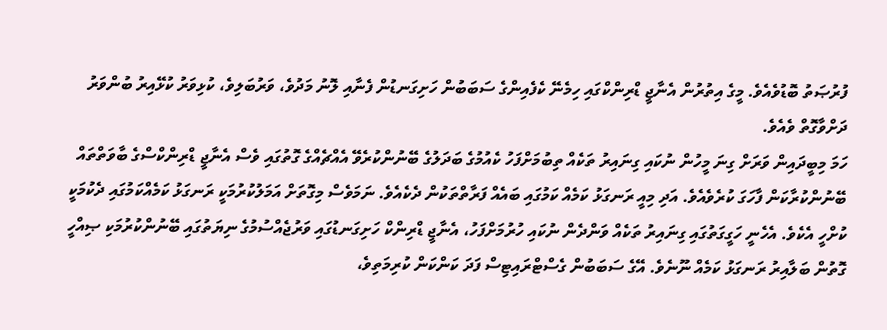ފުރުޞަތު ބޮޑުވެއެވެ. މީގެ އިތުރުން އެނާޖީ ޑްރިންކްގައި ހިމެނޭ ކެފެއިންގެ ސަބަބުން ހަށިގަނޑުން ފެނާއި ލޮނު މަދުވެ، ވަރުބަލިވެ، ކުޅިވަރު ކުޅޭއިރު ބުންވަރު ދަށްވާގޮތް ވެއެވެ.
ހަމަ މިބީދައިން ވަރަށް ގިނަ މީހުން ނުކައި ގިނައިރު ތަކެއް ތިބުމަށްފަހު ކެއުމުގެ ބަދަލުގެ ބޭނުންކުރެވޭ އެއްޗެއްގެ ގޮތުގައި ވެސް އެނާޖީ ޑްރިންކްސްގެ ބާވަތްތައް ބޭނުންކުރާކަން ފާހަގަ ކުރެވެއެވެ. އަދި މިއީ ރަނގަޅު ކަމެއް ކަމުގައި ބައެއް ފަރާތްތަކުން ދެކެއެވެ. ނަމަވެސް މިގޮތަށް އަމަލުކުރުމަކީ ރަނގަޅު ކަމެއްކަމުގައި ދެކުމަކީ ކުށްހީ އެކެވެ. އެހެނީ ހަގީގަތުގައި ގިނައިރު ތަކެއް ވަންދެން ނުކައި ހުރުމަށްފަހު، އެނާޖީ ޑްރިންކް ހަށިގަނޑުގައި ވަރުޖެއްސުމުގެ ނިޔަތުގައި ބޭނުންކުރުމަކި ޞިއްހީ ގޮތުން ބަލާއިރު ރަނގަޅު ކަމެއް ނޫނެވެ. އޭގެ ސަބަބުން ގެސްޓްރައިޓިސް ފަދަ ކަންކަން ކުރިމަތިވެ،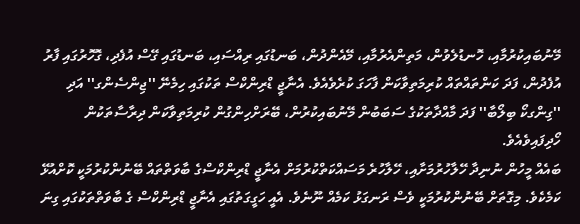މޭނުބައިކުރުމާއި، ހޮނޑުލެވުން، މަތިންއެރުމާއި، މޭއެންދުން، ބަނޑުގައި ރިއްސައި، ބަނޑުގައި ގޭސް އުފެދި، ގޮހޮރުގައި ފާރު އުފެދުން، ފަދަ ކަންތައްތައް ކުރިމަތިވާކަން ފާހަގަ ކުރެވެއެވެ. އެނާޖީ ޑްރިންކްސް ތަކުގައި ހިމެނޭ ''ޖިންސެންގ'' އަދި ''ގިންގކޯ ބިލޯބާ'' ފަދަ މާއްދާތަކުގެ ސަބަބުން މޭނުބައިކުރުން، ބޭރަށްހިންގުން ކުރިމަތިވާކަން ދިރާސާތަކުން ހޯދިފައިވެއެވެ.
ބައެއް މީހުން ނުނިދާ ހޭލާހުރުމަށާއި، ހޭލާހުރެ މަސައްކަތްކުރުމަށް އެނާޖީ ޑްރިންކްސްގެ ބާވަތްތައް ބޭނުންކުރުމަކީ ކޮށްއުޅޭ ކަމެކެވެ. މިގޮތަށް ބޭނުންކުރުމަކީ ވެސް ރަނގަޅު ކަމެއް ނޫނެވެ. އެއީ ހަގީގަތުގައި އެނާޖީ ޑްރިންކްސް ގެ ބާވަތްތަކުގައި ގިނަ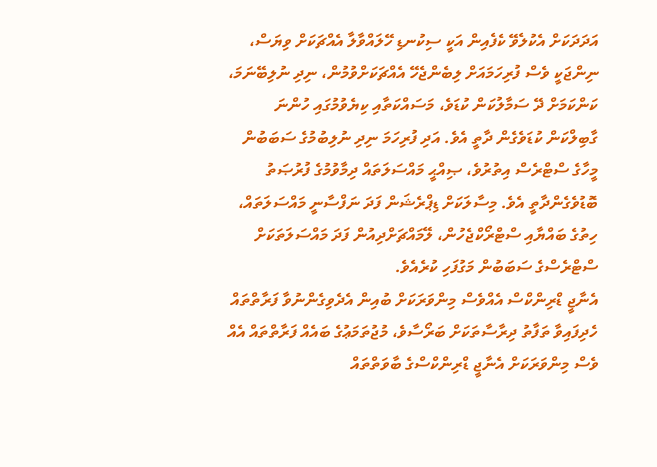އަދަދަކަށް އެކުލެވޭ ކެފެއިން އަކީ ސިކުނޑި ހޭލައްވާލާ އެއްޗަކަށް ވިޔަސް، ނިންޖަކީ ވެސް ފުރިހަމައަށް ލިބެންޖެހޭ އެއްޗަކަށްވުމުން، ނިދި ނުލިބޭނަމަ، ކަންކަމަށް ދޭ ސަމާލުކަން ކުޑަވެ، މަސައްކަތާއި ކިޔެވުމުގައި ހުންނަ ގާބިލްކަން ކުޑަވެގެން ދާތީ އެވެ. އަދި ފުރިހަމަ ނިދި ނުލިބުމުގެ ސަބަބުން މީހާގެ ސްޓްރެސް އިތުރުވެ، ޞިއްޙީ މައްސަލަތައް ދިމާވުމުގެ ފުރުޞަތު ބޮޑުވެގެންދާތީ އެވެ. މިސާލަކަށް ޑިޕްރެޝަން ފަދަ ނަފްސާނީ މައްސަލަތައް، ހިތުގެ ބައްޔާއި ސްޓްރޯކްޖެހުން، ލޭމައްޗަށްދިއުން ފަދަ މައްސަލަތަކަށް ސްޓްރެސްގެ ސަބަބުން މަގުފަހި ކުރެއެވެ.
އެނާޖީ ޑްރިންކްސް އެއްވެސް މިންވަރަކަށް ބުއިން އެދެވިގެންނުވާ ފަރާތްތައް
ހެދިފައިވާ ތަފާތު ދިރާސާތަކަށް ބަރޯސާވެ، މުޖުތަމަޢުގެ ބައެއް ފަރާތްތައް އެއް ވެސް މިންވަރަކަށް އެނާޖީ ޑްރިންކްސްގެ ބާވަތްތައް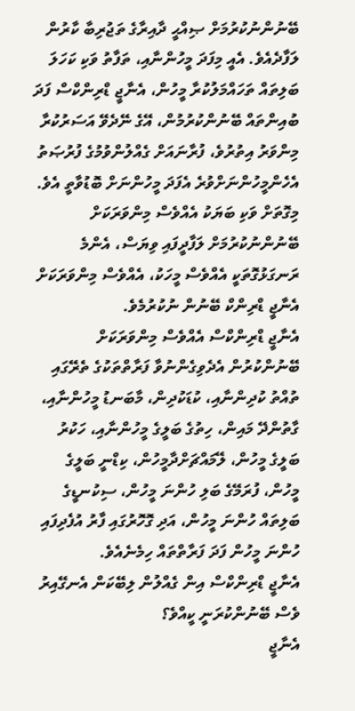ބޭނުންނުކުރުމަށް ޞިއްޙީ ދާއިރާގެ ތަޖުރިބާ ކާރުން ލަފާދެއެވެ. އެއީ މިފަދަ މީހުންނާއި، ތަފާތު ވަކި ކަހަލަ ބަލިތައް ތަހައްމަލުކުރާ މީހުން، އެނާޖީ ޑްރިންކްސް ފަދަ ބުއިންތައް ބޭނުންކުރުމުން، އޭގެ ނޭދެވޭ އަސަރުކުރާ މިންވަރު އިތުރުވެ، ފުރާނައަށް ގެއްލުންވުމުގެ ފުރުޞަތު އެހެންމީހުންނަށްވުރެ އެފަދަ މީހުންނަށް ބޮޑުވާތީ އެވެ. މިގޮތަށް ވަކި ބަޔަކު އެއްވެސް މިންވަރަކަށް ބޭނުންނުކުރުމަށް ލަފާދީފައި ވިޔަސް، އެންމެ ރަނގަޅުގޮތަކީ އެއްވެސް މީހަކު، އެއްވެސް މިންވަރަކަށް އެނާޖީ ޑްރިންކް ބޭނުން ނުކުރުމެވެ.
އެނާޖީ ޑްރިންކްސް އެއްވެސް މިންވަރަކަށް ބޭނުންކުރުން އެދެވިގެންނުވާ ފަރާތްތަކުގެ ތެރޭގައި ތުއްތު ކުދިންނާއި، ކުޑަކުދިން، މާބަނޑު މީހުންނާއި، ގާތުންދޭ މައިން، ހިތުގެ ބަލީގެ މީހުންނާއި، ހަކުރު ބަލީގެ މީހުން، ލޭމައްޗަށްދާމީހުން، ކިޑްނީ ބަލީގެ މީހުން، ފުރަމޭގެ ބަލި ހުންނަ މީހުން، ސިކުނޑީގެ ބަލިތައް ހުންނަ މީހުން، އަދި ގޮހޮރުގައި ފާރު އުފެދިފައި ހުންނަ މީހުން ފަދަ ފަރާތްތައް ހިމެނެއެވެ.
އެނާޖީ ޑްރިންކްސް އިން ގެއްލުން ލިބޭކަން އެނގޭއިރު ވެސް ބޭނުންކުރަނީ ކީއްވެ؟
އެނާޖީ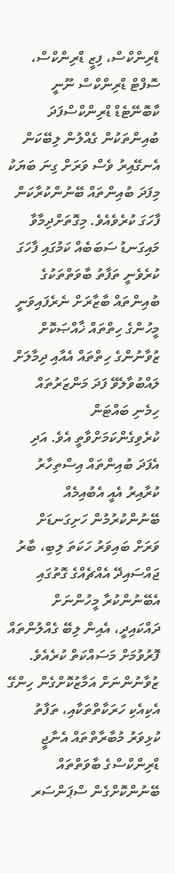ޑްރިންކްސް، ފިޒީ ޑްރިންކްސް، ސޮފްޓް ޑްރިންކްސް ނޫނީ ކާބޮނޭޓެޑް ޑްރިންކްސްފަދަ ބުއިންތަކުން ގެއްލުން ލިބޭކަން އެނގޭއިރު ވެސް ވަރަށް ގިނަ ބަޔަކު މިފަދަ ބުއިންތައް ބޭނުންކުރާކަން ފާހަގަ ކުރެވެއެވެ. މިގޮތަށްދިމާވާ މައިގަނޑު ސަބަބެއް ކަމުގައި ފާހަގަ ކުރެވެނީ ތަފާތު ބާވަތްތަކުގެ ބުއިންތައް ބާޒާރަށް ނެރެފައިވަނީ މީހުންގެ ހިތްތައް ޚާއްޞަކޮށް ޒުވާނުންގެ ހިތްތައް އެއާއި ދިމާލަށް ލައްބުވާލެވޭ ފަދަ މަންޒަރުތައް ހިމެނި ބައްޓަން ކުރެވިގެންކަމަށްވާތީ އެވެ. އަދި އެފަދަ ބުއިންތައް އިސްތިހާރު ކުރާއިރު އެއީ އެބުއިމެއް ބޭނުންކުރުމުން ހަށިގަނޑަށް ވަރަށް ބައިވަރު ހަކަތަ ލިބި، ބާރު ޖައްސައިދޭ އެއްޗެއްގެ ގޮތުގައި އެބޭނުންކުރާ މީހުންނަށް ދައްކައިދީ، އެއިން ލިބޭ ގެއްލުންތައް ފޮރުވުމަށް މަސައްކަތް ކުރެއެވެ. ޒުވާނުންނަށް އަމާޒުކޮށްގެން ހިންގޭ އެކިއެކި ހަރަކާތްތަކާއި، ތަފާތު ކުޅިވަރު މުބާރާތްތައް އެނާޖީ ޑްރިންކްސްގެ ބާވަތްތައް ބޭނުންކޮށްގެން ސްޕަންސަރ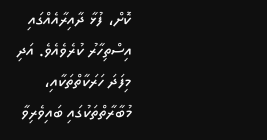ކޮށް، ފުޅާ ދާއިރާއެއްގައި އިސްތިހާރު ކުރެވެއެވެ. އަދި މިފަދަ ހަރަކާތްތަކާއި، މުބާރާތްތަކުގައި ބައިވެރިވާ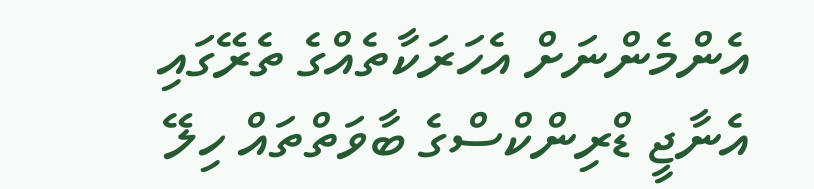އެންމެންނަށް އެހަރަކާތެއްގެ ތެރޭގައި އެނާޖީ ޑްރިންކްސްގެ ބާވަތްތައް ހިލޭ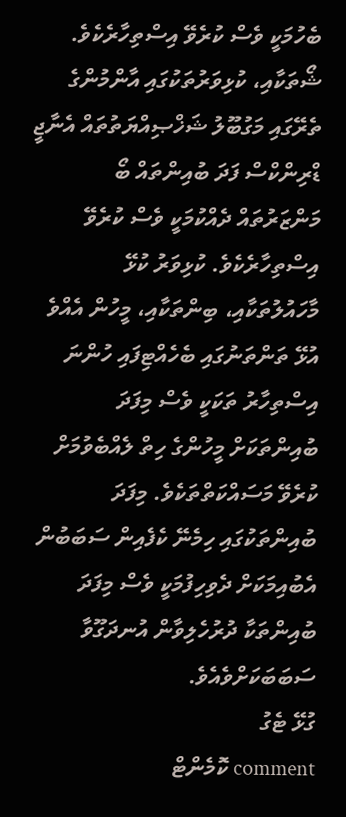ބެހުމަކީ ވެސް ކުރެވޭ އިސްތިހާރެކެވެ. ޝޯތަކާއި، ކުޅިވަރުތަކުގައި އާންމުންގެ ތެރޭގައި މަގުބޫލު ޝަޚްޞިއްޔަތުތައް އެނާޖީ ޑްރިންކްސް ފަދަ ބުއިންތައް ބޯ މަންޒަރުތައް ދެއްކުމަކީ ވެސް ކުރެވޭ އިސްތިހާރެކެވެ. ކުޅިވަރު ކުޅޭ މާހައުލުތަކާއި، ބިންތަކާއި، މީހުން އެއްވެ އުޅޭ ތަންތަނުގައި ބެހެއްޓިފައި ހުންނަ އިސްތިހާރު ތަކަކީ ވެސް މިފަދަ ބުއިންތަކަށް މީހުންގެ ހިތް ލެއްބެވުމަށް ކުރެވޭ މަސައްކަތްތަކެވެ. މިފަދަ ބުއިންތަކުގައި ހިމެނޭ ކެފެއިން ސަބަބުން އެބުއިމަކަށް ދެވިހިފުމަކީ ވެސް މިފަދަ ބުއިންތަކާ ދުރުހެލިވާން އުނދަގޫވާ ސަބަބަކަށްވެއެވެ.
ގުޅޭ ޓެގު
comment ކޮމެންޓް